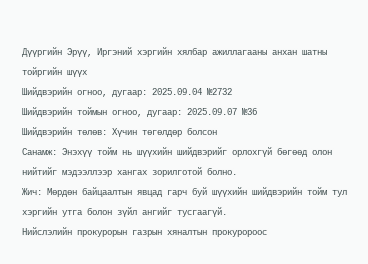Дүүргийн Эрүү, Иргэний хэргийн хялбар ажиллагааны анхан шатны тойргийн шүүх
Шийдвэрийн огноо, дугаар: 2025.09.04 №2732
Шийдвэрийн тоймын огноо, дугаар: 2025.09.07 №36
Шийдвэрийн төлөв: Хүчин төгөлдөр болсон
Санамж: Энэхүү тойм нь шүүхийн шийдвэрийг орлохгүй бөгөөд олон нийтийг мэдээллээр хангах зорилготой болно.
Жич: Мөрдөн байцаалтын явцад гарч буй шүүхийн шийдвэрийн тойм тул хэргийн утга болон зүйл ангийг тусгаагүй.
Нийслэлийн прокурорын газрын хяналтын прокуророос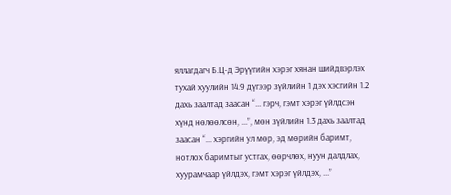яллагдагч Б.Ц-д Эрүүгийн хэрэг хянан шийдвэрлэх тухай хуулийн 14.9 дүгээр зүйлийн 1 дэх хэсгийн 1.2 дахь заалтад заасан “... гэрч, гэмт хэрэг үйлдсэн хүнд нөлөөлсөн, ...”, мөн зүйлийн 1.3 дахь заалтад заасан “... хэргийн ул мөр, эд мөрийн баримт, нотлох баримтыг устгах, өөрчлөх, нуун далдлах, хуурамчаар үйлдэх, гэмт хэрэг үйлдэх, ...”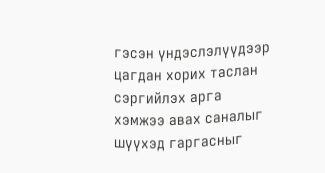гэсэн үндэслэлүүдээр цагдан хорих таслан сэргийлэх арга хэмжээ авах саналыг шүүхэд гаргасныг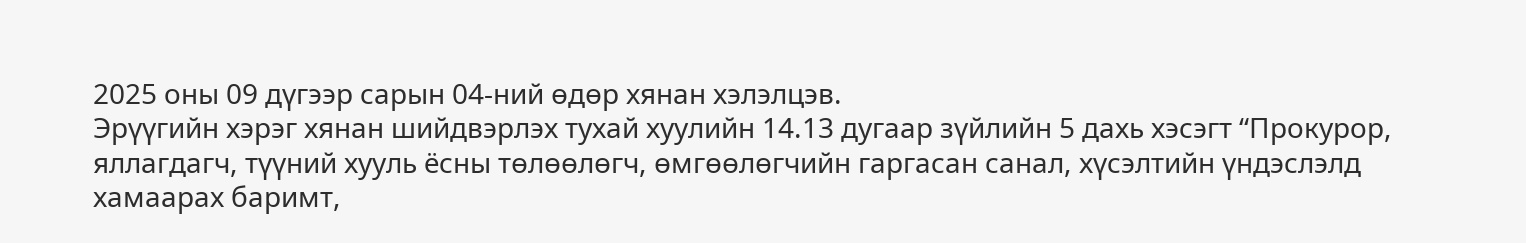2025 оны 09 дүгээр сарын 04-ний өдөр хянан хэлэлцэв.
Эрүүгийн хэрэг хянан шийдвэрлэх тухай хуулийн 14.13 дугаар зүйлийн 5 дахь хэсэгт “Прокурор, яллагдагч, түүний хууль ёсны төлөөлөгч, өмгөөлөгчийн гаргасан санал, хүсэлтийн үндэслэлд хамаарах баримт,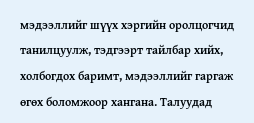мэдээллийг шүүх хэргийн оролцогчид танилцуулж, тэдгээрт тайлбар хийх, холбогдох баримт, мэдээллийг гаргаж өгөх боломжоор хангана. Талуудад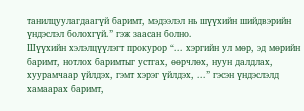танилцуулагдаагүй баримт, мэдээлэл нь шүүхийн шийдвэрийн үндэслэл болохгүй.” гэж заасан болно.
Шүүхийн хэлэлцүүлэгт прокурор “... хэргийн ул мөр, эд мөрийн баримт, нотлох баримтыг устгах, өөрчлөх, нуун далдлах, хуурамчаар үйлдэх, гэмт хэрэг үйлдэх, ...” гэсэн үндэслэлд хамаарах баримт,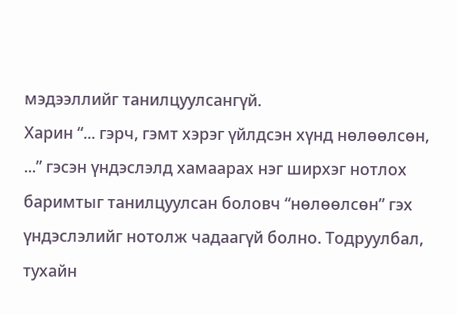мэдээллийг танилцуулсангүй.
Харин “... гэрч, гэмт хэрэг үйлдсэн хүнд нөлөөлсөн, ...” гэсэн үндэслэлд хамаарах нэг ширхэг нотлох баримтыг танилцуулсан боловч “нөлөөлсөн” гэх үндэслэлийг нотолж чадаагүй болно. Тодруулбал, тухайн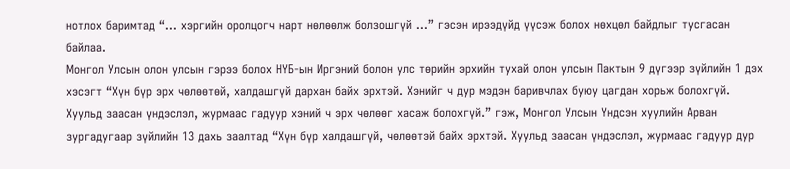нотлох баримтад “... хэргийн оролцогч нарт нөлөөлж болзошгүй ...” гэсэн ирээдүйд үүсэж болох нөхцөл байдлыг тусгасан байлаа.
Монгол Улсын олон улсын гэрээ болох НҮБ-ын Иргэний болон улс төрийн эрхийн тухай олон улсын Пактын 9 дүгээр зүйлийн 1 дэх хэсэгт “Хүн бүр эрх чөлөөтөй, халдашгүй дархан байх эрхтэй. Хэнийг ч дур мэдэн баривчлах буюу цагдан хорьж болохгүй. Хуульд заасан үндэслэл, журмаас гадуур хэний ч эрх чөлөөг хасаж болохгүй.” гэж, Монгол Улсын Үндсэн хуулийн Арван зургадугаар зүйлийн 13 дахь заалтад “Хүн бүр халдашгүй, чөлөөтэй байх эрхтэй. Хуульд заасан үндэслэл, журмаас гадуур дур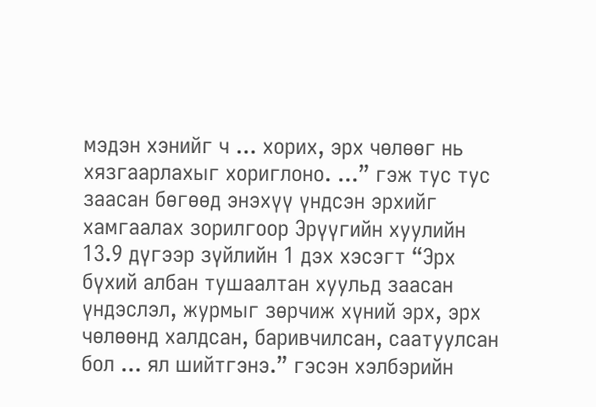мэдэн хэнийг ч ... хорих, эрх чөлөөг нь хязгаарлахыг хориглоно. ...” гэж тус тус заасан бөгөөд энэхүү үндсэн эрхийг хамгаалах зорилгоор Эрүүгийн хуулийн 13.9 дүгээр зүйлийн 1 дэх хэсэгт “Эрх бүхий албан тушаалтан хуульд заасан үндэслэл, журмыг зөрчиж хүний эрх, эрх чөлөөнд халдсан, баривчилсан, саатуулсан бол ... ял шийтгэнэ.” гэсэн хэлбэрийн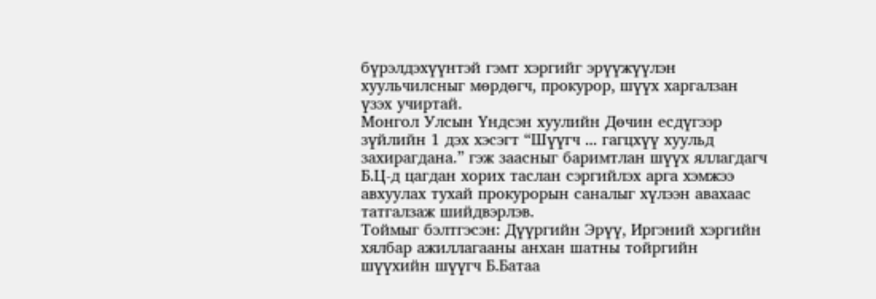бүрэлдэхүүнтэй гэмт хэргийг эрүүжүүлэн хуульчилсныг мөрдөгч, прокурор, шүүх харгалзан үзэх учиртай.
Монгол Улсын Үндсэн хуулийн Дөчин есдүгээр зүйлийн 1 дэх хэсэгт “Шүүгч ... гагцхүү хуульд захирагдана.” гэж заасныг баримтлан шүүх яллагдагч Б.Ц-д цагдан хорих таслан сэргийлэх арга хэмжээ авхуулах тухай прокурорын саналыг хүлээн авахаас татгалзаж шийдвэрлэв.
Тоймыг бэлтгэсэн: Дүүргийн Эрүү, Иргэний хэргийн хялбар ажиллагааны анхан шатны тойргийн шүүхийн шүүгч Б.Батаа